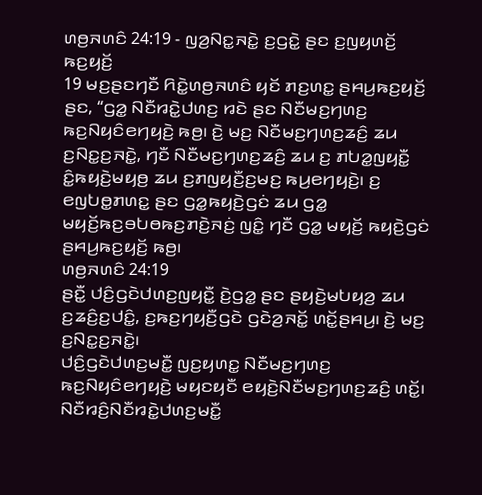ꤛꤥ꤬ꤏꤛꤢꤨ 24:19 - ꤜꤤ꤬ꤡꤢ꤭ꤏꤢꤧ꤭ ꤢ꤬ꤞꤢꤧ꤭ ꤔꤢ ꤢ꤬ꤜꤟꤛꤢꤩ꤬ ꤒꤢ꤬ꤟꤢꤩ꤬
19 ꤗꤢ꤬ꤔꤢꤚꤢꤪ ꤖꤢꤧ꤭ꤛꤥ꤬ꤏꤛꤢꤨ ꤟꤢꤩ ꤊꤢ꤬ꤛꤢ꤭ ꤔꤌꤣ꤬ꤒꤢ꤬ꤟꤢꤩ꤬ ꤔꤢ, “ꤞꤤ꤭ ꤡꤢꤪꤙꤢꤧ꤭ꤓꤛꤢ꤬ ꤙꤢꤧ ꤔꤢ ꤡꤢꤪꤗꤢ꤬ꤚꤛꤢ꤬ ꤒꤢ꤬ꤡꤟꤢꤨꤕꤚꤟꤢꤧ꤬ ꤒꤥ꤬꤯ ꤢꤧ꤬ ꤗꤢ꤬ ꤡꤢꤪꤗꤢ꤬ꤚꤛꤢ꤬ꤘꤢꤨ꤬ ꤘꤣ ꤢ꤬ꤡꤢ꤭ꤢ꤬ꤏꤢꤧ꤭, ꤚꤢꤪ ꤡꤢꤪꤗꤢ꤬ꤚꤛꤢ꤬ꤘꤢꤨ꤬ ꤘꤣ ꤢ꤬ ꤊꤝꤤ꤭ꤜꤟꤢꤪ꤭ ꤢꤨ꤭ꤒꤟꤢꤧ꤬ꤗꤟꤥ꤬ ꤘꤣ ꤢ꤬ꤊꤜꤟꤢꤪ꤬ꤢ꤬ꤗꤢ꤬ ꤒꤣ꤬ꤕꤚꤟꤢꤧ꤬꤯ ꤢ꤬ ꤕꤜꤝꤥ꤭ꤊꤛꤢ꤭ ꤔꤢ ꤞꤤ꤭ꤒꤟꤢꤧ꤬ꤞꤢꤦ ꤘꤣ ꤞꤤ꤭ ꤗꤟꤢꤩ꤬ꤒꤢ꤬ꤋꤝꤥꤒꤢ꤬ꤊꤢꤧ꤬ꤏꤢꤦ꤬ ꤜꤢꤨ꤭ ꤚꤢꤪ ꤞꤤ꤭ ꤗꤟꤢꤩ꤬ ꤒꤟꤢꤧ꤬ꤞꤢꤦ ꤔꤌꤣ꤬ꤒꤢ꤬ꤟꤢꤩ꤬ ꤒꤥ꤬꤯
ꤛꤥ꤬ꤏꤛꤢꤨ 24:19
ꤔꤢꤪ꤭ ꤓꤢꤨ꤬ꤞꤢꤧꤓꤛꤢ꤬ꤜꤟꤢꤪ꤭ ꤢꤧ꤬ꤞꤤ꤭ ꤔꤢ ꤔꤟꤢꤧ꤬ꤗꤝꤟꤤ꤬ ꤘꤣ ꤢ꤬ꤘꤢꤨ꤬ꤢ꤬ꤓꤢꤨ꤭, ꤢ꤬ꤒꤢ꤬ꤚꤟꤢꤪ꤬ꤞꤢꤧ ꤞꤢꤧꤤ꤬ꤏꤢꤩ꤭ ꤛꤢꤩ꤭ꤔꤌꤣ꤬꤯ ꤢꤧ꤬ ꤗꤢ꤬ ꤢ꤬ꤡꤢ꤭ꤢ꤬ꤏꤢꤧ꤭꤯
ꤓꤢꤨ꤬ꤞꤢꤧꤓꤛꤢ꤬ꤗꤢꤪ꤭ ꤜꤢ꤬ꤟꤛꤢ꤭ ꤡꤢꤪꤗꤢ꤬ꤚꤛꤢ꤬ ꤒꤢ꤬ꤡꤟꤢꤨꤕꤚꤟꤢꤧ꤬ ꤗꤟꤢꤟꤢꤪ ꤕꤟꤢꤧ꤬ꤡꤢꤪꤗꤢ꤬ꤚꤛꤢ꤬ꤘꤢꤨ꤬ ꤛꤢꤩ꤭꤯ ꤡꤢꤪꤙꤢꤨ꤬ꤡꤢꤪꤙꤢꤧ꤭ꤓꤛꤢ꤬ꤗꤢꤪ꤭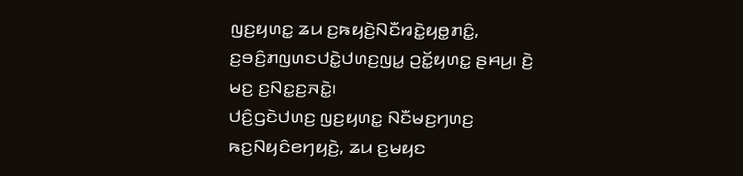ꤜꤢ꤬ꤟꤛꤢ꤭ ꤘꤣ ꤢ꤬ꤒꤟꤢꤧ꤬ꤡꤢꤪꤙꤢꤧ꤭ꤟꤥ꤭ꤊꤢꤨ꤭, ꤢ꤬ꤋꤢꤨ꤬ꤊꤜꤛꤢꤓꤢꤧ꤭ꤓꤛꤢ꤬ꤜꤣ꤭ ꤑꤢꤩ꤭ꤟꤛꤢ꤭ ꤔꤌꤣ꤬꤯ ꤢꤧ꤬ ꤗꤢ꤬ ꤢ꤬ꤡꤢ꤭ꤢ꤬ꤏꤢꤧ꤭꤯
ꤓꤢꤨ꤬ꤞꤢꤧꤓꤛꤢ꤬ ꤜꤢ꤬ꤟꤛꤢ꤭ ꤡꤢꤪꤗꤢ꤬ꤚꤛꤢ꤬ ꤒꤢ꤬ꤡꤟꤢꤨꤕꤚꤟꤢꤧ꤬, ꤘꤣ ꤢ꤬ꤗꤟꤢ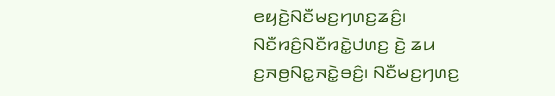ꤕꤟꤢꤧ꤬ꤡꤢꤪꤗꤢ꤬ꤚꤛꤢ꤬ꤘꤢꤨ꤬꤯ ꤡꤢꤪꤙꤢꤨ꤬ꤡꤢꤪꤙꤢꤧ꤭ꤓꤛꤢ꤬ ꤢꤧ꤬ ꤘꤣ ꤢ꤬ꤏꤥ꤬ꤡꤢ꤭ꤏꤢꤧ꤭ꤋꤢꤨ꤬꤯ ꤡꤢꤪꤗꤢ꤬ꤚꤛꤢ꤬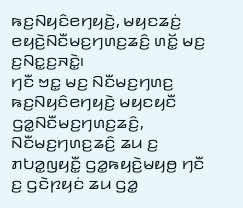ꤒꤢ꤬ꤡꤟꤢꤨꤕꤚꤟꤢꤧ꤬, ꤗꤟꤢꤘꤢꤦ꤬ ꤕꤟꤢꤧ꤬ꤡꤢꤪꤗꤢ꤬ꤚꤛꤢ꤬ꤘꤢꤨ꤬ ꤛꤢꤩ꤭ ꤗꤢ꤬ ꤢ꤬ꤡꤢ꤭ꤢ꤬ꤏꤢꤧ꤭꤯
ꤚꤢꤪ ꤠꤢ꤭ ꤗꤢ꤬ ꤡꤢꤪꤗꤢ꤬ꤚꤛꤢ꤬ ꤒꤢ꤬ꤡꤟꤢꤨꤕꤚꤟꤢꤧ꤬ ꤗꤟꤢꤟꤢꤪ ꤞꤤ꤭ꤡꤢꤪꤗꤢ꤬ꤚꤛꤢ꤬ꤘꤢꤨ꤬, ꤡꤢꤪꤗꤢ꤬ꤚꤛꤢ꤬ꤘꤢꤨ꤬ ꤘꤣ ꤢ꤬ ꤊꤝꤤ꤭ꤜꤟꤢꤪ꤭ ꤞꤤ꤭ꤒꤟꤢꤧ꤬ꤗꤟꤥ꤬ ꤚꤢꤪ ꤢ꤬ ꤞꤢꤧꤐꤟꤢꤦ ꤘꤣ ꤞꤤ꤭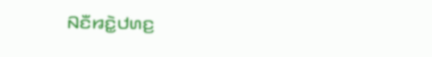ꤡꤢꤪꤙꤢꤧ꤭ꤓꤛꤢ꤬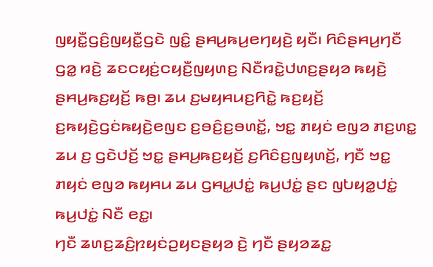ꤜꤟꤢꤪ꤭ꤞꤢꤨ꤬ꤜꤟꤢꤪ꤭ꤞꤢꤧ ꤜꤢꤨ꤭ ꤔꤌꤣ꤬ꤒꤣ꤬ꤕꤚꤟꤢꤧ꤬ ꤟꤢꤪ꤯ ꤖꤢꤨꤔꤌꤣ꤬ꤚꤢꤪ ꤞꤤ꤭ ꤙꤢꤧ꤬ ꤘꤢꤍꤟꤢꤦ꤬ꤍꤟꤢꤪ꤬ꤜꤟꤛꤢ꤬ ꤡꤢꤪꤙꤢꤧ꤭ꤓꤛꤢ꤬ꤔꤟꤤ ꤒꤟꤢꤧ꤬ ꤔꤌꤣ꤬ꤒꤢ꤬ꤟꤢꤩ꤬ ꤒꤥ꤬꤯ ꤘꤣ ꤢ꤬ꤗꤟꤌꤣꤢ꤬ꤖꤢꤧ꤭ ꤒꤢ꤬ꤟꤢꤩ꤬ ꤢ꤬ꤒꤟꤢꤧ꤬ꤞꤢꤦꤒꤟꤢꤧ꤬ꤕꤜꤢ ꤢ꤬ꤋꤢꤨ꤬ꤢ꤬ꤋꤛꤢꤩ꤭, ꤠꤢ꤭ ꤊꤟꤢꤦ ꤕꤜꤤ ꤊꤢ꤬ꤛꤢ꤭ ꤘꤣ ꤢ꤬ ꤞꤢꤧꤓꤢꤩ꤬ ꤠꤢ꤭ ꤔꤌꤣ꤬ꤒꤢ꤬ꤟꤢꤩ꤬ ꤢ꤬ꤖꤢꤨꤢ꤬ꤜꤟꤛꤢꤩ꤬, ꤚꤢꤪ ꤠꤢ꤭ ꤊꤟꤢꤦ ꤕꤜꤤ ꤒꤟꤌꤣ ꤘꤣ ꤞꤌꤣ꤭ꤓꤢꤦ꤭ ꤒꤣ꤬ꤓꤢꤦ꤭ ꤔꤢ ꤜꤝꤟꤤ꤭ꤓꤢꤦ꤭ ꤒꤣ꤬ꤓꤢꤦ꤭ ꤡꤢꤪ ꤕꤢ꤭꤯
ꤚꤢꤪ ꤘꤛꤢ꤬ꤘꤢꤨ꤬ꤐꤟꤢꤦꤑꤟꤢꤔꤟꤤ ꤢꤧ꤬ ꤚꤢꤪ ꤔꤟꤤꤘꤢ꤭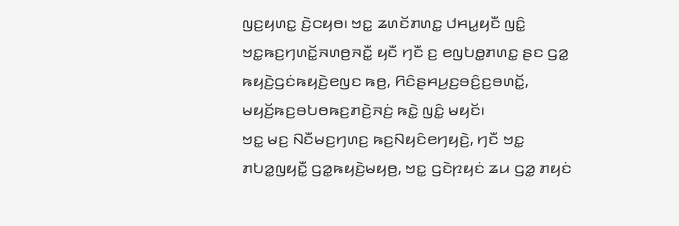ꤜꤢ꤬ꤟꤛꤢ꤭ ꤢꤧ꤬ꤍꤟꤥ꤯ ꤠꤢ꤭ ꤘꤛꤢꤩꤊꤛꤢ꤭ ꤓꤌꤣ꤭ꤟꤢꤪ ꤜꤢꤨ꤭ ꤠꤢ꤭ꤒꤢ꤬ꤚꤛꤢꤩ꤭ꤏꤛꤥ꤬ꤏꤢꤪ꤭ ꤟꤢꤪ ꤚꤢꤪ ꤢ꤬ ꤕꤜꤝꤥ꤭ꤊꤛꤢ꤭ ꤔꤢ ꤞꤤ꤭ ꤒꤟꤢꤧ꤬ꤞꤢꤦꤒꤟꤢꤧ꤬ꤕꤜꤢ ꤒꤥ꤬, ꤖꤢꤨꤔꤌꤣ꤬ꤢ꤬ꤋꤢꤨ꤬ꤢ꤬ꤋꤛꤢꤩ꤭, ꤗꤟꤢꤩ꤬ꤒꤢ꤬ꤋꤝꤥꤒꤢ꤬ꤊꤢꤧ꤬ꤏꤢꤦ꤬ ꤒꤢꤧ꤭ ꤜꤢꤨ꤭ ꤗꤟꤢꤩ꤯
ꤠꤢ꤭ ꤗꤢ꤬ ꤡꤢꤪꤗꤢ꤬ꤚꤛꤢ꤬ ꤒꤢ꤬ꤡꤟꤢꤨꤕꤚꤟꤢꤧ꤬, ꤚꤢꤪ ꤠꤢ꤭ ꤊꤝꤤ꤭ꤜꤟꤢꤪ꤭ ꤞꤤ꤭ꤒꤟꤢꤧ꤬ꤗꤟꤥ꤬, ꤠꤢ꤭ ꤞꤢꤧꤐꤟꤢꤦ ꤘꤣ ꤞꤤ꤭ ꤊꤟꤢꤦ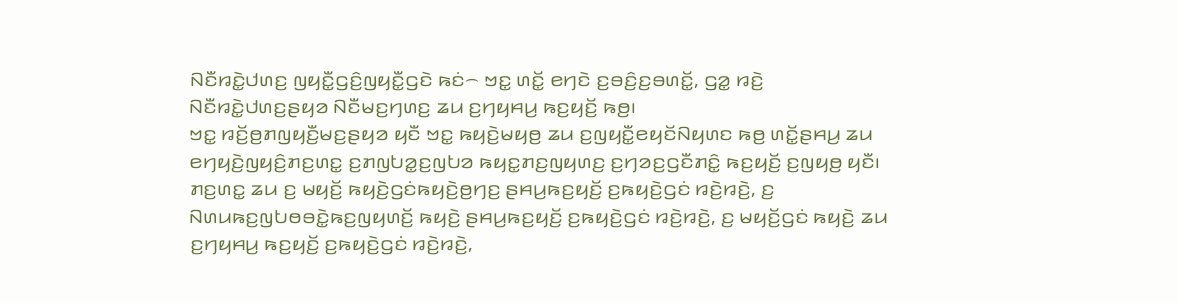ꤡꤢꤪꤙꤢꤧ꤭ꤓꤛꤢ꤬ ꤜꤟꤢꤪ꤭ꤞꤢꤨ꤬ꤜꤟꤢꤪ꤭ꤞꤢꤧ ꤒꤢꤦ꤮ ꤠꤢ꤭ ꤛꤢꤩ꤭ ꤕꤚꤢꤧ ꤢ꤬ꤋꤢꤨ꤬ꤢ꤬ꤋꤛꤢꤩ꤭, ꤞꤤ꤭ ꤙꤢꤧ꤬ ꤡꤢꤪꤙꤢꤧ꤭ꤓꤛꤢ꤬ꤔꤟꤤ ꤡꤢꤪꤗꤢ꤬ꤚꤛꤢ꤬ ꤘꤣ ꤢ꤬ꤚꤟꤌꤣ꤬ ꤒꤢ꤬ꤟꤢꤩ꤬ ꤒꤥ꤬꤯
ꤠꤢ꤭ ꤙꤢꤩ꤬ꤥ꤬ꤊꤜꤟꤢꤪ꤬ꤗꤢ꤬ꤔꤟꤤ ꤟꤢꤪ ꤠꤢ꤭ ꤒꤟꤢꤧ꤬ꤗꤟꤥ꤬ ꤘꤣ ꤢ꤬ꤜꤟꤢꤪ꤭ꤕꤟꤢꤩꤡꤟꤛꤢ ꤒꤥ꤬ ꤛꤢꤩ꤭ꤔꤌꤣ꤬ ꤘꤣ ꤕꤚꤟꤢꤧ꤬ꤜꤟꤢꤨ꤬ꤊꤢ꤬ꤛꤢ꤭ ꤢ꤬ꤊꤜꤝꤤ꤭ꤢ꤬ꤜꤝꤤ ꤒꤟꤢ꤭ꤊꤢ꤬ꤜꤟꤛꤢ꤬ ꤢ꤬ꤚꤤꤢ꤬ꤞꤢꤪꤊꤢꤨ꤭ ꤒꤢ꤬ꤟꤢꤩ꤬ ꤢ꤬ꤜꤟꤥ꤬ ꤟꤢꤪ꤯ ꤊꤢ꤬ꤛꤢ꤭ ꤘꤣ ꤢ꤬ ꤗꤟꤢꤩ꤬ ꤒꤟꤢꤧ꤬ꤞꤢꤦꤒꤟꤢꤧ꤬ꤥ꤬ꤚꤢ꤬ ꤔꤌꤣ꤬ꤒꤢ꤬ꤟꤢꤩ꤬ ꤢ꤬ꤒꤟꤢꤧ꤬ꤞꤢꤦ ꤙꤢꤧ꤬ꤙꤢꤧ꤬, ꤢ꤬ ꤡꤛꤣꤒꤢ꤬ꤜꤝꤥꤋꤢꤧ꤭ꤒꤢ꤬ꤜꤟꤛꤢꤩ꤬ ꤒꤟꤢꤧ꤬ ꤔꤌꤣ꤬ꤒꤢ꤬ꤟꤢꤩ꤬ ꤢ꤬ꤒꤟꤢꤧ꤬ꤞꤢꤦ ꤙꤢꤧ꤬ꤙꤢꤧ꤬, ꤢ꤬ ꤗꤟꤢꤩ꤬ꤞꤢꤦ ꤒꤟꤢꤧ꤬ ꤘꤣ ꤢ꤬ꤚꤟꤌꤣ꤬ ꤒꤢ꤬ꤟꤢꤩ꤬ ꤢ꤬ꤒꤟꤢꤧ꤬ꤞꤢꤦ ꤙꤢꤧ꤬ꤙꤢꤧ꤬,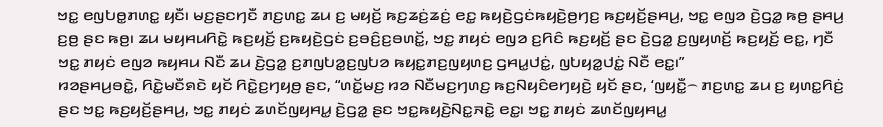ꤠꤢ꤭ ꤕꤜꤝꤥ꤭ꤊꤛꤢ꤭ ꤟꤢꤪ꤯ ꤗꤢ꤬ꤔꤢꤚꤢꤪ ꤊꤢ꤬ꤛꤢ꤭ ꤘꤣ ꤢ꤬ ꤗꤟꤢꤩ꤬ ꤒꤢ꤬ꤘꤢꤦ꤬ꤘꤢꤦ꤬ ꤕꤢ꤭ ꤒꤟꤢꤧ꤬ꤞꤢꤦꤒꤟꤢꤧ꤬ꤥ꤬ꤚꤢ꤬ ꤒꤢ꤬ꤟꤢꤩ꤬ꤔꤌꤣ꤬, ꤠꤢ꤭ ꤕꤜꤤ ꤢꤧ꤬ꤞꤤ꤭ ꤒꤥ꤬ ꤔꤌꤣ꤬ ꤢ꤬ꤥ꤬ ꤔꤢ ꤒꤥ꤬꤯ ꤘꤣ ꤗꤟꤌꤣꤖꤢꤧ꤭ ꤒꤢ꤬ꤟꤢꤩ꤬ ꤢ꤬ꤒꤟꤢꤧ꤬ꤞꤢꤦ ꤢ꤬ꤋꤢꤨ꤬ꤢ꤬ꤋꤛꤢꤩ꤭, ꤠꤢ꤭ ꤊꤟꤢꤦ ꤕꤜꤤ ꤢ꤬ꤖꤢꤨ ꤒꤢ꤬ꤟꤢꤩ꤬ ꤔꤢ ꤢꤧ꤬ꤞꤤ꤭ ꤢ꤬ꤜꤟꤛꤢꤩ꤬ ꤒꤢ꤬ꤟꤢꤩ꤬ ꤕꤢ꤭, ꤚꤢꤪ ꤠꤢ꤭ ꤊꤟꤢꤦ ꤕꤜꤤ ꤒꤟꤌꤣ ꤡꤢꤪ ꤘꤣ ꤢꤧ꤬ꤞꤤ꤭ ꤢ꤬ꤊꤜꤝꤤ꤭ꤢ꤬ꤜꤝꤤ ꤒꤟꤢ꤭ꤊꤢ꤬ꤜꤟꤛꤢ꤬ ꤞꤌꤣ꤭ꤓꤢꤦ꤭, ꤜꤝꤟꤤ꤭ꤓꤢꤦ꤭ ꤡꤢꤪ ꤕꤢ꤭꤯”
ꤙꤤꤔꤌꤣ꤬ꤋꤢꤧ꤭, ꤖꤢꤧ꤭ꤗꤢꤪꤎꤢꤧ ꤟꤢꤩ ꤖꤢꤧ꤭ꤢ꤬ꤚꤟꤥ꤬ ꤔꤢ, “ꤛꤢꤩ꤭ꤗꤢ꤬ ꤙꤤ ꤡꤢꤪꤗꤢ꤬ꤚꤛꤢ꤬ ꤒꤢ꤬ꤡꤟꤢꤨꤕꤚꤟꤢꤧ꤬ ꤟꤢꤩ ꤔꤢ, ‘ꤜꤟꤢꤪ꤭꤮ ꤊꤢ꤬ꤛꤢ꤭ ꤘꤣ ꤢ꤬ ꤟꤛꤢ꤭ꤖꤢꤦ꤬ ꤔꤢ ꤠꤢ꤭ ꤒꤢ꤬ꤟꤢꤩ꤬ꤔꤌꤣ꤬, ꤠꤢ꤭ ꤊꤟꤢꤦ ꤘꤛꤢꤩꤜꤟꤌꤣ꤭ ꤢꤧ꤬ꤞꤤ꤭ ꤔꤢ ꤠꤢ꤭ꤒꤟꤢꤧ꤬ꤡꤢ꤭ꤏꤢꤧ꤭ ꤕꤢ꤭꤯ ꤠꤢ꤭ ꤊꤟꤢꤦ ꤘꤛꤢꤩꤜꤟꤌꤣ꤭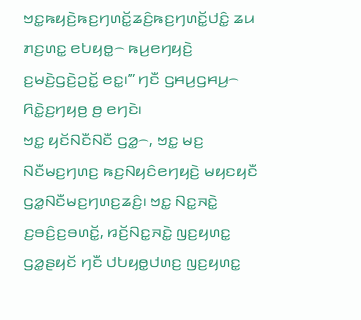ꤠꤢ꤭ꤒꤟꤢꤧ꤬ꤒꤢ꤬ꤚꤛꤢꤩ꤭ꤘꤢꤨ꤬ꤒꤢ꤬ꤚꤛꤢꤩ꤭ꤓꤢꤨ꤭ ꤘꤣ ꤊꤢ꤬ꤛꤢ꤭ ꤕꤝꤟꤥ꤭꤮ ꤒꤣ꤬ꤕꤚꤟꤢꤧ꤬ ꤢ꤬ꤗꤢꤧ꤬ꤞꤢꤧ꤬ꤑꤢꤩ꤭ ꤕꤢ꤭꤯’” ꤚꤢꤪ ꤞꤌꤣ꤬ꤞꤌꤣ꤬꤮ ꤖꤢꤧ꤭ꤢ꤬ꤚꤟꤥ꤬ ꤥ꤬ ꤕꤚꤢꤧ꤯
ꤠꤢ꤭ ꤟꤢꤩꤡꤢꤪꤡꤢꤪ ꤞꤤ꤭꤮, ꤠꤢ꤭ ꤗꤢ꤬ ꤡꤢꤪꤗꤢ꤬ꤚꤛꤢ꤬ ꤒꤢ꤬ꤡꤟꤢꤨꤕꤚꤟꤢꤧ꤬ ꤗꤟꤢꤟꤢꤪ ꤞꤤ꤭ꤡꤢꤪꤗꤢ꤬ꤚꤛꤢ꤬ꤘꤢꤨ꤬꤯ ꤠꤢ꤭ ꤡꤢ꤭ꤏꤢꤧ꤭ ꤢ꤬ꤋꤢꤨ꤬ꤢ꤬ꤋꤛꤢꤩ꤭, ꤙꤢꤩ꤬ꤡꤢ꤭ꤏꤢꤧ꤭ ꤜꤢ꤬ꤟꤛꤢ꤭ ꤞꤤ꤭ꤔꤟꤢꤩ ꤚꤢꤪ ꤓꤝꤟꤥ꤭ꤓꤛꤢ꤬ ꤜꤢ꤬ꤟꤛꤢ꤭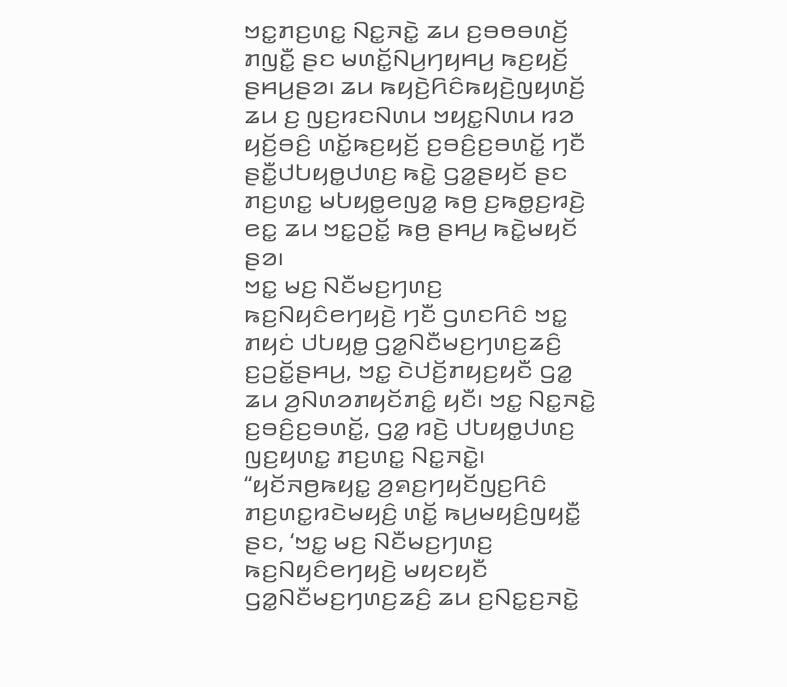ꤠꤢ꤭ꤊꤢ꤬ꤛꤢ꤭ ꤡꤢ꤭ꤏꤢꤧ꤭ ꤘꤣ ꤢ꤬ꤋꤥꤋꤛꤢꤩ꤬ ꤊꤜꤢꤪ꤭ ꤔꤢ ꤗꤛꤢꤩ꤭ꤡꤣ꤬ꤚꤟꤌꤣ꤬ ꤒꤢ꤬ꤟꤢꤩ꤬ ꤔꤌꤣ꤬ꤔꤤ꤯ ꤘꤣ ꤒꤟꤢꤧ꤬ꤖꤢꤨꤒꤟꤢꤧ꤬ꤜꤟꤛꤢꤩ꤬ ꤘꤣ ꤢ꤬ ꤜꤢ꤬ꤙꤢꤡꤛꤣ ꤠꤟꤢ꤭ꤡꤛꤣ ꤙꤤ ꤟꤢꤩ꤬ꤋꤢꤨ꤬ ꤛꤢꤩ꤭ꤒꤢ꤬ꤟꤢꤩ꤬ ꤢ꤬ꤋꤢꤨ꤬ꤢ꤬ꤋꤛꤢꤩ꤭ ꤚꤢꤪ ꤔꤢꤪ꤭ꤓꤝꤟꤥ꤭ꤓꤛꤢ꤬ ꤒꤢꤧ꤭ ꤞꤤ꤭ꤔꤟꤢꤩ ꤔꤢ ꤊꤢ꤬ꤛꤢ꤭ ꤗꤝꤟꤥ꤭ꤕꤜꤤ꤭ ꤒꤥ꤬ ꤢ꤬ꤒꤥ꤭ꤢ꤬ꤙꤢꤧ꤬ ꤕꤢ꤭ ꤘꤣ ꤠꤢ꤭ꤑꤢꤩ꤭ ꤒꤥ꤬ ꤔꤌꤣ꤬ ꤒꤢꤧ꤭ꤗꤟꤢꤩ ꤔꤤ꤯
ꤠꤢ꤭ ꤗꤢ꤬ ꤡꤢꤪꤗꤢ꤬ꤚꤛꤢ꤬ ꤒꤢ꤬ꤡꤟꤢꤨꤕꤚꤟꤢꤧ꤬ ꤚꤢꤪ ꤞꤛꤢꤖꤢꤨ ꤠꤢ꤭ ꤊꤟꤢꤦ ꤓꤝꤟꤥ꤭ ꤞꤤ꤭ꤡꤢꤪꤗꤢ꤬ꤚꤛꤢ꤬ꤘꤢꤨ꤬ ꤢ꤬ꤑꤢꤩ꤭ꤔꤌꤣ꤬, ꤠꤢ꤭ ꤢꤧꤓꤢꤩ꤬ꤊꤟꤢ꤬ꤟꤢꤪ ꤞꤤ꤭ ꤘꤣ ꤤ꤬ꤡꤛꤤꤊꤟꤢꤩꤊꤢꤨ꤭ ꤟꤢꤪ꤯ ꤠꤢ꤭ ꤡꤢ꤭ꤏꤢꤧ꤭ ꤢ꤬ꤋꤢꤨ꤬ꤢ꤬ꤋꤛꤢꤩ꤭, ꤞꤤ꤭ ꤙꤢꤧ꤬ ꤓꤝꤟꤥ꤭ꤓꤛꤢ꤬ ꤜꤢ꤬ꤟꤛꤢ꤭ ꤊꤢ꤬ꤛꤢ꤭ ꤡꤢ꤭ꤏꤢꤧ꤭꤯
“ꤟꤢꤩꤏꤥ꤬ꤒꤟꤢ꤭ ꤤ꤬ꤎꤢ꤬ꤚꤟꤢꤩꤜꤢ꤬ꤖꤢꤨ ꤊꤢ꤬ꤛꤢ꤭ꤙꤢꤧꤗꤟꤢꤨ꤬ ꤛꤢꤩ꤭ ꤒꤣ꤬ꤗꤟꤢꤨ꤬ꤜꤟꤢꤪ꤭ ꤔꤢ, ‘ꤠꤢ꤭ ꤗꤢ꤬ ꤡꤢꤪꤗꤢ꤬ꤚꤛꤢ꤬ ꤒꤢ꤬ꤡꤟꤢꤨꤕꤚꤟꤢꤧ꤬ ꤗꤟꤢꤟꤢꤪ ꤞꤤ꤭ꤡꤢꤪꤗꤢ꤬ꤚꤛꤢ꤬ꤘꤢꤨ꤬ ꤘꤣ ꤢ꤬ꤡꤢ꤭ꤢ꤬ꤏꤢꤧ꤭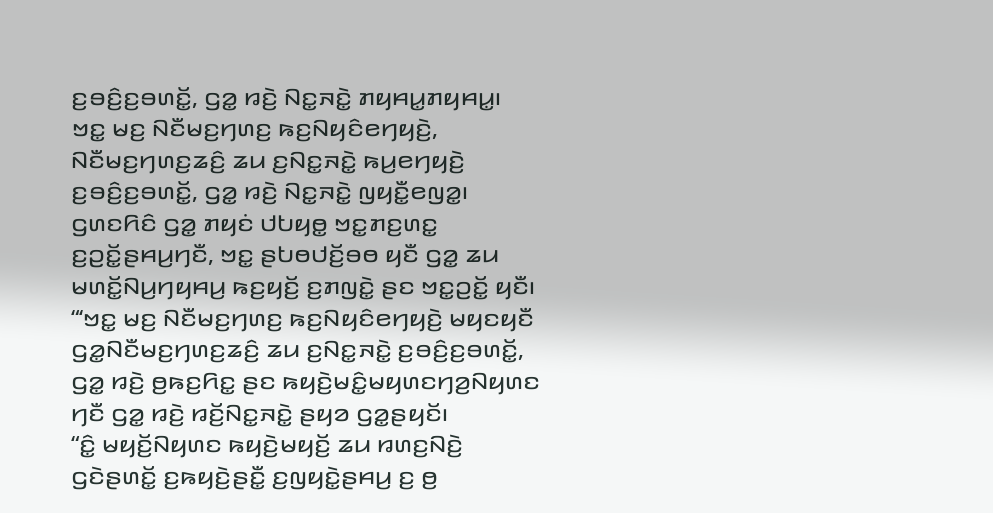ꤢ꤬ꤋꤢꤨ꤬ꤢ꤬ꤋꤛꤢꤩ꤭, ꤞꤤ꤭ ꤙꤢꤧ꤬ ꤡꤢ꤭ꤏꤢꤧ꤭ ꤊꤟꤌꤣ꤭ꤊꤟꤌꤣ꤭꤯
ꤠꤢ꤭ ꤗꤢ꤬ ꤡꤢꤪꤗꤢ꤬ꤚꤛꤢ꤬ ꤒꤢ꤬ꤡꤟꤢꤨꤕꤚꤟꤢꤧ꤬, ꤡꤢꤪꤗꤢ꤬ꤚꤛꤢ꤬ꤘꤢꤨ꤬ ꤘꤣ ꤢ꤬ꤡꤢ꤭ꤏꤢꤧ꤭ ꤒꤣ꤬ꤕꤚꤟꤢꤧ꤬ ꤢ꤬ꤋꤢꤨ꤬ꤢ꤬ꤋꤛꤢꤩ꤭, ꤞꤤ꤭ ꤙꤢꤧ꤬ ꤡꤢ꤭ꤏꤢꤧ꤭ ꤜꤟꤢꤪ꤭ꤕꤜꤤ꤭꤯ ꤞꤛꤢꤖꤢꤨ ꤞꤤ꤭ ꤊꤟꤢꤦ ꤓꤝꤟꤥ꤭ ꤠꤢ꤭ꤊꤢ꤬ꤛꤢ꤭ ꤢ꤬ꤑꤢꤩ꤭ꤔꤌꤣ꤬ꤚꤢꤪ, ꤠꤢ꤭ ꤔꤝꤥꤓꤢꤩ꤬ꤋꤥ ꤟꤢꤪ ꤞꤤ꤭ ꤘꤣ ꤗꤛꤢꤩ꤭ꤡꤣ꤬ꤚꤟꤌꤣ꤬ ꤒꤢ꤬ꤟꤢꤩ꤬ ꤢ꤬ꤊꤜꤢꤧ꤭ ꤔꤢ ꤠꤢ꤭ꤑꤢꤩ꤭ ꤟꤢꤪ꤯
“‘ꤠꤢ꤭ ꤗꤢ꤬ ꤡꤢꤪꤗꤢ꤬ꤚꤛꤢ꤬ ꤒꤢ꤬ꤡꤟꤢꤨꤕꤚꤟꤢꤧ꤬ ꤗꤟꤢꤟꤢꤪ ꤞꤤ꤭ꤡꤢꤪꤗꤢ꤬ꤚꤛꤢ꤬ꤘꤢꤨ꤬ ꤘꤣ ꤢ꤬ꤡꤢ꤭ꤏꤢꤧ꤭ ꤢ꤬ꤋꤢꤨ꤬ꤢ꤬ꤋꤛꤢꤩ꤭, ꤞꤤ꤭ ꤙꤢꤧ꤬ ꤥ꤬ꤒꤢ꤬ꤖꤢ꤭ ꤔꤢ ꤒꤟꤢꤧ꤬ꤗꤢꤨ꤭ꤗꤟꤛꤢꤚꤤ꤬ꤡꤟꤛꤢ ꤚꤢꤪ ꤞꤤ꤭ ꤙꤢꤧ꤬ ꤙꤢꤩ꤬ꤡꤢ꤭ꤏꤢꤧ꤭ ꤔꤟꤤ ꤞꤤ꤭ꤔꤟꤢꤩ꤯
“ꤢꤨ꤭ ꤗꤟꤢꤩ꤬ꤡꤟꤛꤢ ꤒꤟꤢꤧ꤬ꤗꤟꤢꤩ꤬ ꤘꤣ ꤙꤛꤢ꤬ꤡꤢꤧ꤬ ꤞꤢꤧꤔꤛꤢꤩ꤭ ꤢ꤬ꤒꤟꤢꤧ꤬ꤔꤢꤪ꤭ ꤢ꤬ꤜꤟꤢꤧ꤭ꤔꤌꤣ꤬ ꤢ꤬ ꤥ꤬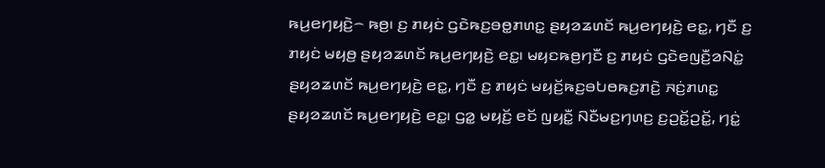ꤒꤣ꤬ꤕꤚꤟꤢꤧ꤬꤮ ꤒꤥ꤬꤯ ꤢ꤬ ꤊꤟꤢꤦ ꤞꤢꤧꤒꤢ꤬ꤋꤥ꤭ꤊꤛꤢ꤭ ꤔꤟꤤꤘꤛꤢꤩ ꤒꤣ꤬ꤕꤚꤟꤢꤧ꤬ ꤕꤢ꤭, ꤚꤢꤪ ꤢ꤬ ꤊꤟꤢꤦ ꤗꤟꤥ꤬ ꤔꤟꤤꤘꤛꤢꤩ ꤒꤣ꤬ꤕꤚꤟꤢꤧ꤬ ꤕꤢ꤭꤯ ꤗꤟꤢꤒꤥ꤬ꤚꤢꤪ ꤢ꤬ ꤊꤟꤢꤦ ꤞꤢꤧꤕꤜꤢꤪ꤬ꤤꤡꤢꤦ꤭ ꤔꤟꤤꤘꤛꤢꤩ ꤒꤣ꤬ꤕꤚꤟꤢꤧ꤬ ꤕꤢ꤭, ꤚꤢꤪ ꤢ꤬ ꤊꤟꤢꤦ ꤗꤟꤢꤩ꤬ꤒꤢ꤬ꤋꤝꤥꤒꤢ꤬ꤊꤢꤧ꤬ ꤏꤢꤦ꤬ꤊꤛꤢ꤭ ꤔꤟꤤꤘꤛꤢꤩ ꤒꤣ꤬ꤕꤚꤟꤢꤧ꤬ ꤕꤢ꤭꤯ ꤞꤤ꤭ ꤗꤟꤢꤩ꤬ ꤕꤢꤩ ꤜꤟꤢꤪ꤭ ꤡꤢꤪꤗꤢ꤬ꤚꤛꤢ꤬ ꤢ꤬ꤑꤢꤩ꤭ꤑꤢꤩ꤭, ꤚꤢꤦ꤭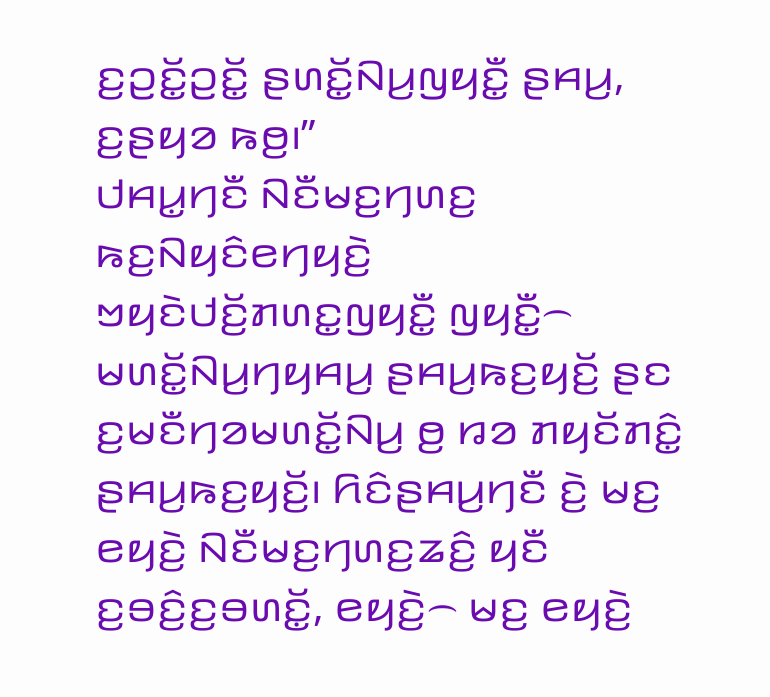ꤢ꤬ꤑꤢꤩ꤭ꤑꤢꤩ꤭ ꤔꤛꤢꤩ꤭ꤡꤣ꤬ꤜꤟꤢꤪ꤭ ꤔꤌꤣ꤬, ꤢ꤬ꤔꤟꤤ ꤒꤥ꤬꤯”
ꤓꤌꤣ꤭ꤚꤢꤪ ꤡꤢꤪꤗꤢ꤬ꤚꤛꤢ꤬ ꤒꤢ꤬ꤡꤟꤢꤨꤕꤚꤟꤢꤧ꤬ ꤠꤟꤢꤧꤓꤢꤩ꤬ꤊꤛꤢ꤭ꤜꤟꤢꤪ꤭ ꤜꤟꤢꤪ꤭꤮ ꤗꤛꤢꤩ꤭ꤡꤣ꤬ꤚꤟꤌꤣ꤬ ꤔꤌꤣ꤬ꤒꤢ꤬ꤟꤢꤩ꤬ ꤔꤢ ꤢ꤬ꤗꤢꤪꤚꤤꤗꤛꤢꤩ꤭ꤡꤣ꤬ ꤥ꤬ ꤙꤤ ꤊꤟꤢꤩꤊꤢꤨ꤭ ꤔꤌꤣ꤬ꤒꤢ꤬ꤟꤢꤩ꤬꤯ ꤖꤢꤨꤔꤌꤣ꤬ꤚꤢꤪ ꤢꤧ꤬ ꤗꤢ꤬ ꤕꤟꤢꤧ꤬ ꤡꤢꤪꤗꤢ꤬ꤚꤛꤢ꤬ꤘꤢꤨ꤬ ꤟꤢꤪ ꤢ꤬ꤋꤢꤨ꤬ꤢ꤬ꤋꤛꤢꤩ꤭, ꤕꤟꤢꤧ꤬꤮ ꤗꤢ꤬ ꤕꤟꤢꤧ꤬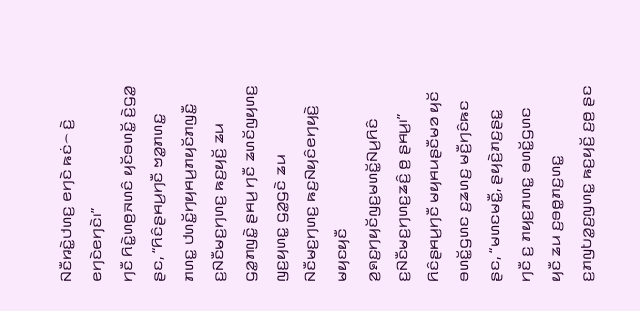ꤡꤢꤪꤙꤢꤧ꤭ꤓꤛꤢ꤬ ꤕꤚꤢꤧ ꤒꤢꤦ꤮ ꤢꤧ꤬ ꤕꤚꤢꤧꤕꤚꤢꤧ꤯”
ꤚꤢꤪ ꤖꤢꤧ꤭ꤛꤥ꤬ꤏꤛꤢꤨ ꤟꤢꤩꤋꤛꤢꤩ꤭ ꤢꤧ꤬ꤞꤤ꤭ ꤔꤢ, “ꤖꤢꤨꤔꤌꤣ꤬ꤚꤢꤪ ꤠꤤ꤭ꤊꤛꤢ꤭ ꤊꤛꤢ꤭ ꤓꤛꤢꤩ꤭ꤚꤟꤌꤣ꤬ꤊꤟꤢꤩꤊꤜꤢꤪ꤭ ꤢ꤬ꤡꤢꤪꤗꤢ꤬ꤚꤛꤢ꤬ ꤒꤢ꤬ꤟꤢꤩ꤬ ꤘꤣ ꤞꤤ꤭ꤊꤜꤢꤧ꤭ ꤔꤌꤣ꤬ ꤚꤢꤪ ꤘꤛꤢꤩꤜꤟꤛꤢ꤬ ꤜꤢ꤬ꤟꤛꤢ꤭ ꤞꤤ꤭ꤞꤢꤧ ꤘꤣ ꤡꤢꤪꤗꤢ꤬ꤚꤛꤢ꤬ ꤒꤢ꤬ꤡꤟꤢꤨꤕꤚꤟꤢꤧ꤬ ꤗꤟꤢꤟꤢꤪ ꤤ꤬ꤎꤢ꤬ꤚꤟꤢꤩꤜꤢ꤬ꤗꤛꤢꤩ꤭ꤡꤣ꤬ꤖꤢꤨ ꤢ꤬ꤡꤢꤪꤗꤢ꤬ꤚꤛꤢ꤬ꤘꤢꤨ꤬ ꤥ꤬ ꤔꤌꤣ꤬꤯”
ꤖꤢꤨꤔꤌꤣ꤬ꤚꤢꤪ ꤗꤟꤌꤣꤔꤢꤪꤗꤤ ꤟꤢꤩ ꤋꤛꤢꤩ꤭ꤞꤛꤢ ꤢ꤬ꤘꤛꤢ꤬ ꤗꤢꤪ꤬ꤚꤢꤨꤒꤢ ꤔꤢ, “ꤗꤛꤢꤗꤢꤪ꤭, ꤔꤟꤢꤧ꤬ꤊꤢ꤬ꤔꤢ꤭ ꤚꤢꤪ ꤢ꤬ ꤊꤟꤢ꤬ꤊꤛꤢ꤭ ꤋꤛꤢꤩ꤭ꤞꤛꤢ ꤟꤢꤪ ꤘꤣ ꤢ꤬ꤋꤥ꤭ꤊꤢ꤬ꤛꤢ꤭ ꤢ꤬ꤊꤜꤝꤤ꤭ꤢ꤬ꤜꤛꤢ꤭ ꤒꤢ꤬ꤟꤢꤩ꤬ ꤢ꤬ꤥ꤬ ꤔꤢ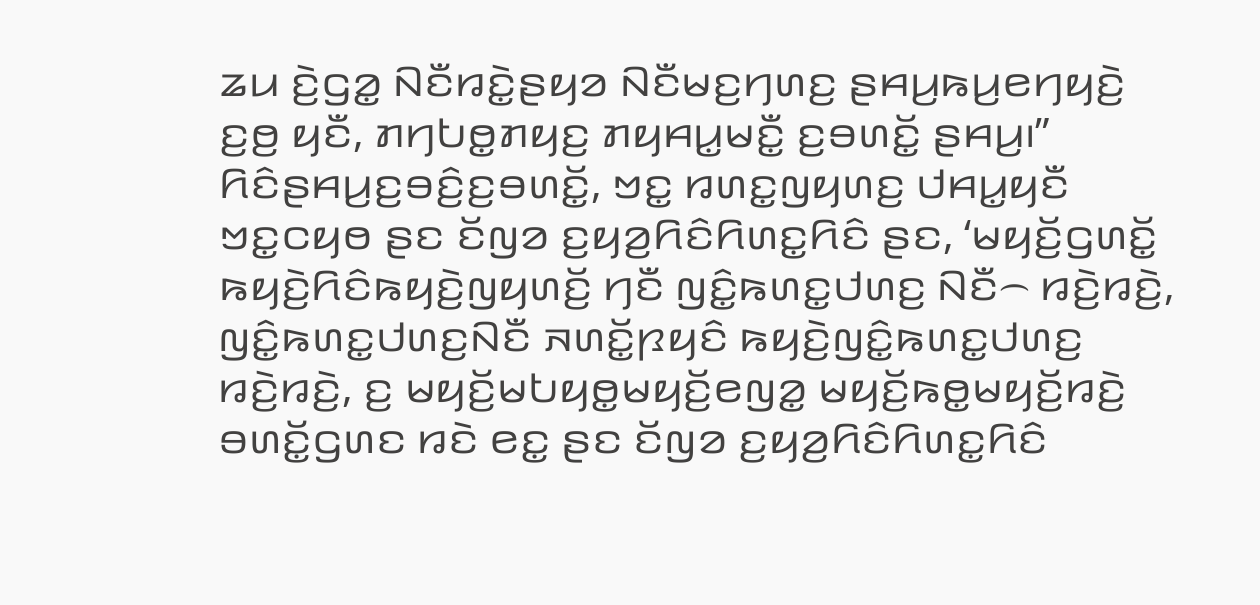ꤘꤣ ꤢꤧ꤬ꤞꤤ꤭ ꤡꤢꤪꤙꤢꤧ꤭ꤔꤟꤤ ꤡꤢꤪꤗꤢ꤬ꤚꤛꤢ꤬ ꤔꤌꤣ꤬ꤒꤣ꤬ꤕꤚꤟꤢꤧ꤬ ꤢ꤬ꤥ꤬ ꤟꤢꤪ, ꤊꤚꤝꤥ꤭ꤊꤟꤢ꤬ ꤊꤟꤌꤣ꤭ꤗꤢꤪ꤭ ꤢ꤬ꤋꤛꤢꤩ꤭ ꤔꤌꤣ꤬꤯”
ꤖꤢꤨꤔꤌꤣ꤬ꤢ꤬ꤋꤢꤨ꤬ꤢ꤬ꤋꤛꤢꤩ꤭, ꤠꤢ꤭ ꤙꤛꤢ꤭ꤜꤟꤛꤢ꤬ ꤓꤌꤣ꤭ꤟꤢꤪ ꤠꤢ꤭ꤍꤟꤥ ꤔꤢ ꤢꤩꤜꤤ ꤢ꤬ꤟꤤ꤬ꤖꤢꤨꤖꤛꤢ꤭ꤖꤢꤨ ꤔꤢ, ‘ꤗꤟꤢꤩ꤬ꤞꤛꤢꤩ꤭ ꤒꤟꤢꤧ꤬ꤖꤢꤨꤒꤟꤢꤧ꤬ꤜꤟꤛꤢꤩ꤬ ꤚꤢꤪ ꤜꤢꤨ꤭ꤒꤛꤢ꤭ꤓꤛꤢ꤬ ꤡꤢꤪ꤮ ꤙꤢꤧ꤬ꤙꤢꤧ꤬, ꤜꤢꤨ꤭ꤒꤛꤢ꤭ꤓꤛꤢ꤬ꤡꤢꤪ ꤏꤛꤢꤩ꤭ꤐꤟꤢꤨ ꤒꤟꤢꤧ꤬ꤜꤢꤨ꤭ꤒꤛꤢ꤭ꤓꤛꤢ꤬ ꤙꤢꤧ꤬ꤙꤢꤧ꤬, ꤢ꤬ ꤗꤟꤢꤩ꤬ꤗꤝꤟꤥ꤭ꤗꤟꤢꤩ꤬ꤕꤜꤤ꤭ ꤗꤟꤢꤩ꤬ꤒꤥ꤭ꤗꤟꤢꤩ꤬ꤙꤢꤧ꤬ ꤋꤛꤢꤩ꤭ꤞꤛꤢ ꤙꤢꤧ ꤕꤢ꤭ ꤔꤢ ꤢꤩꤜꤤ ꤢ꤬ꤟꤤ꤬ꤖꤢꤨꤖꤛꤢ꤭ꤖꤢꤨ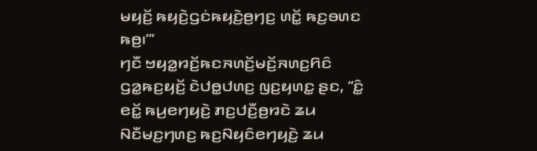ꤗꤟꤢꤩ꤬ ꤒꤟꤢꤧ꤬ꤞꤢꤦꤒꤟꤢꤧ꤬ꤥ꤬ꤚꤢ꤬ ꤛꤢꤩ꤭ ꤒꤢ꤬ꤋꤛꤢ ꤒꤥ꤬꤯’”
ꤚꤢꤪ ꤠꤟꤤ꤭ꤙꤢꤩ꤬ꤒꤢꤏꤛꤢꤩ꤬ꤗꤢꤩ꤬ꤏꤛꤢ꤬ꤖꤢꤨ ꤞꤤ꤭ꤒꤢ꤬ꤟꤢꤩ꤬ ꤢꤧꤓꤥ꤭ꤓꤛꤢ꤬ ꤜꤢ꤬ꤟꤛꤢ꤭ ꤔꤢ, “ꤢꤨ꤭ ꤕꤢꤩ꤭ ꤒꤣ꤬ꤕꤚꤟꤢꤧ꤬ ꤊꤢ꤬ꤓꤢꤪ꤬ꤥ꤬ꤙꤢꤧ ꤘꤣ ꤡꤢꤪꤗꤢ꤬ꤚꤛꤢ꤬ ꤒꤢ꤬ꤡꤟꤢꤨꤕꤚꤟꤢꤧ꤬ ꤘꤣ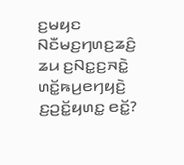ꤢ꤬ꤗꤟꤢ ꤡꤢꤪꤗꤢ꤬ꤚꤛꤢ꤬ꤘꤢꤨ꤬ ꤘꤣ ꤢ꤬ꤡꤢ꤭ꤢ꤬ꤏꤢꤧ꤭ ꤛꤢꤩ꤭ꤒꤣ꤬ꤕꤚꤟꤢꤧ꤬ ꤢ꤬ꤑꤢꤩ꤭ꤟꤛꤢ꤭ ꤕꤢꤩ꤭?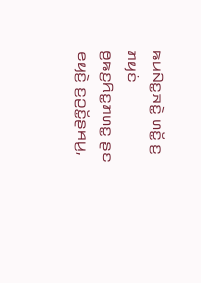ꤒꤣꤡꤢ꤭ꤏꤢꤧ꤭ ꤛꤢꤩ꤭ ꤢ꤬ ꤊꤟꤢꤦ ꤥ꤬ꤒꤢ꤬ꤖꤢ꤭ꤊꤛꤢ꤭ ꤔꤢ ꤕꤟꤢꤧ꤬ ꤢ꤬ꤑꤢꤩ꤭ꤔꤌꤣ꤬,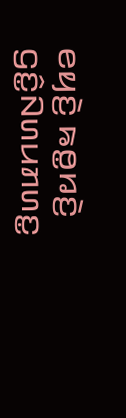ꤕꤟꤢꤧ꤬ ꤒꤥ꤭ꤙꤢꤧ꤬ ꤞꤢꤨ꤭ꤡꤛꤣꤊꤛꤢ꤭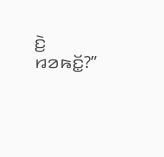ꤢꤧ꤬ ꤙꤤꤒꤢꤩ꤭?”